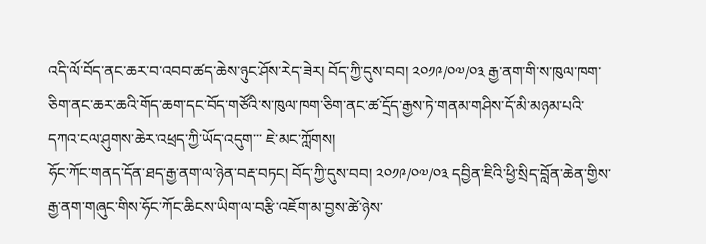འདི་ལོ་བོད་ནང་ཆར་བ་འབབ་ཚད་ཆེས་ཉུང་ཤོས་རེད་ཟེར། བོད་ཀྱི་དུས་བབ། ༢༠༡༩/༠༧/༠༣ རྒྱ་ནག་གི་ས་ཁུལ་ཁག་ཅིག་ནང་ཆར་ཆའི་གོད་ཆག་དང་བོད་གཙོའི་ས་ཁུལ་ཁག་ཅིག་ནང་ཚ་དྲོད་རྒྱས་ཏེ་གནམ་གཤིས་དོ་མི་མཉམ་པའི་དཀའ་ངལ་ཤུགས་ཆེར་འཕྲད་ཀྱི་ཡོད་འདུག་་་ ཇེ་མང་ཀློགས།
ཧོང་ཀོང་གནད་དོན་ཐད་རྒྱ་ནག་ལ་ཉེན་བརྡ་བཏང། བོད་ཀྱི་དུས་བབ། ༢༠༡༩/༠༧/༠༣ དབྱིན་ཇིའི་ཕྱི་སྲིད་བློན་ཆེན་གྱིས་རྒྱ་ནག་གཞུང་གིས་ཧོང་ཀོང་ཆིངས་ཡིག་ལ་བརྩི་འཇོག་མ་བྱས་ཚེ་ཉེས་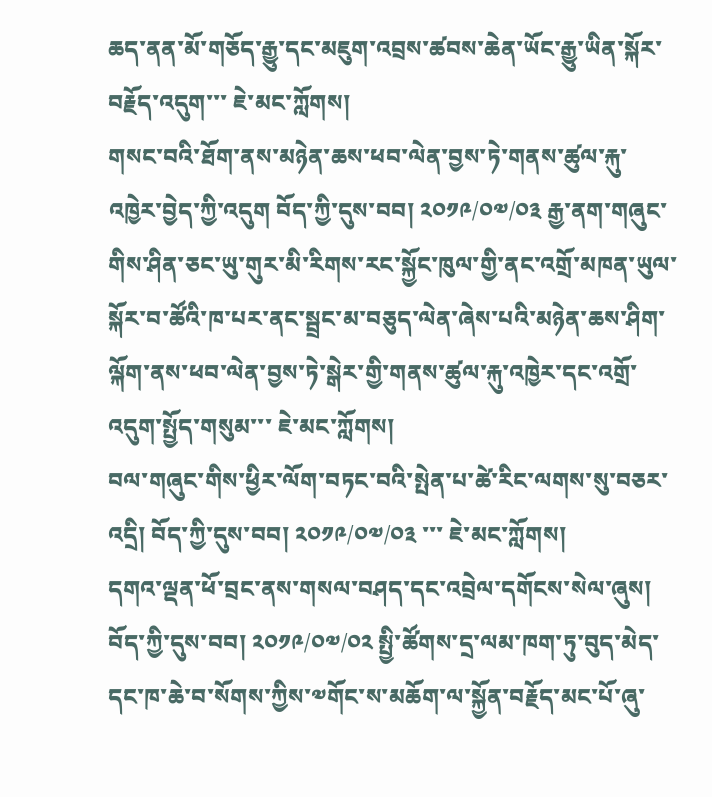ཆད་ནན་མོ་གཅོད་རྒྱུ་དང་མཇུག་འབྲས་ཚབས་ཆེན་ཡོང་རྒྱུ་ཡིན་སྐོར་བརྗོད་འདུག་་་ ཇེ་མང་ཀློགས།
གསང་བའི་ཐོག་ནས་མཉེན་ཆས་ཕབ་ལེན་བྱས་ཏེ་གནས་ཚུལ་རྐུ་འཁྱེར་བྱེད་ཀྱི་འདུག བོད་ཀྱི་དུས་བབ། ༢༠༡༩/༠༧/༠༣ རྒྱ་ནག་གཞུང་གིས་ཤིན་ཅང་ཡུ་གུར་མི་རིགས་རང་སྐྱོང་ཁུལ་གྱི་ནང་འགྲོ་མཁན་ཡུལ་སྐོར་བ་ཚོའི་ཁ་པར་ནང་སྦྲང་མ་བཅུད་ལེན་ཞེས་པའི་མཉེན་ཆས་ཤིག་ལྐོག་ནས་ཕབ་ལེན་བྱས་ཏེ་སྒེར་གྱི་གནས་ཚུལ་རྐུ་འཁྱེར་དང་འགྲོ་འདུག་སྤྱོད་གསུམ་་་ ཇེ་མང་ཀློགས།
བལ་གཞུང་གིས་ཕྱིར་ལོག་བཏང་བའི་སྤེན་པ་ཚེ་རིང་ལགས་སུ་བཅར་འདྲི། བོད་ཀྱི་དུས་བབ། ༢༠༡༩/༠༧/༠༣ ་་་ ཇེ་མང་ཀློགས།
དགའ་ལྡན་ཕོ་བྲང་ནས་གསལ་བཤད་དང་འབྲེལ་དགོངས་སེལ་ཞུས། བོད་ཀྱི་དུས་བབ། ༢༠༡༩/༠༧/༠༢ སྤྱི་ཚོགས་དྲ་ལམ་ཁག་ཏུ་བུད་མེད་དང་ཁ་ཆེ་བ་སོགས་ཀྱིས་༧གོང་ས་མཆོག་ལ་སྐྱོན་བརྗོད་མང་པོ་ཞུ་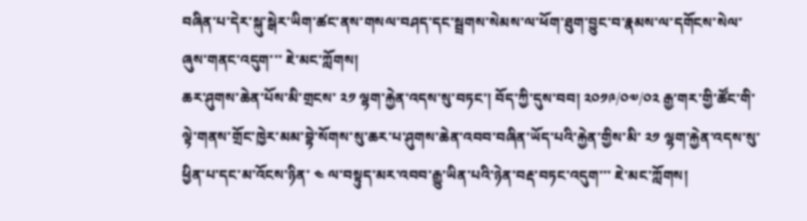བཞིན་པ་དེར་སྐུ་སྒེར་ཡིག་ཚང་ནས་གསལ་བཤད་དང་སྦྲགས་སེམས་ལ་ཕོག་ཐུག་བྱུང་བ་རྣམས་ལ་དགོངས་སེལ་ཞུས་གནང་འདུག་་་ ཇེ་མང་ཀློགས།
ཆར་ཤུགས་ཆེན་པོས་མི་གྲངས་ ༢༡ ལྷག་རྐྱེན་འདས་སུ་བཏང་། བོད་ཀྱི་དུས་བབ། ༢༠༡༩/༠༧/༠༢ རྒྱ་གར་གྱི་ཚོང་གི་ལྟེ་གནས་གྲོང་ཁྱེར་མམ་བྷེ་སོགས་སུ་ཆར་པ་ཤུགས་ཆེན་འབབ་བཞིན་ཡོད་པའི་རྐྱེན་གྱིས་མི་ ༢༡ ལྷག་རྐྱེན་འདས་སུ་ཕྱིན་པ་དང་མ་འོངས་ཉིན་ ༤ ལ་བསྟུད་མར་འབབ་རྒྱུ་ཡིན་པའི་ཉེན་བརྡ་བཏང་འདུག་་་ ཇེ་མང་ཀློགས།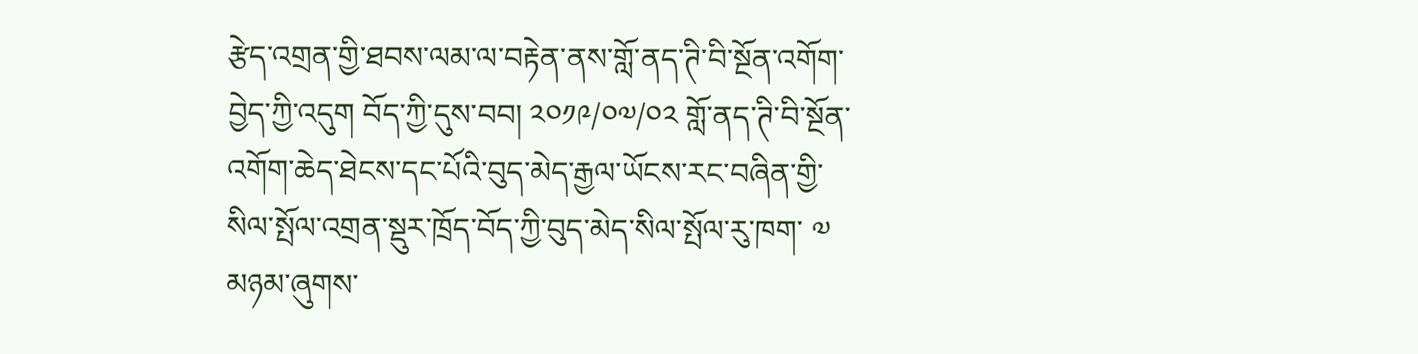རྩེད་འགྲན་གྱི་ཐབས་ལམ་ལ་བརྟེན་ནས་གློ་ནད་ཊི་བི་སྔོན་འགོག་བྱེད་ཀྱི་འདུག བོད་ཀྱི་དུས་བབ། ༢༠༡༩/༠༧/༠༢ གློ་ནད་ཊི་བི་སྔོན་འགོག་ཆེད་ཐེངས་དང་པོའི་བུད་མེད་རྒྱལ་ཡོངས་རང་བཞིན་གྱི་སིལ་སྤོལ་འགྲན་སྡུར་ཁྲོད་བོད་ཀྱི་བུད་མེད་སིལ་སྤོལ་རུ་ཁག་ ༧ མཉམ་ཞུགས་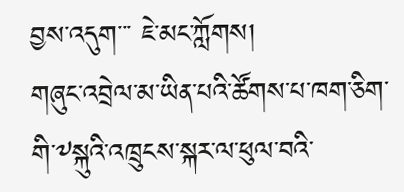བྱས་འདུག་་་ ཇེ་མང་ཀློགས།
གཞུང་འབྲེལ་མ་ཡིན་པའི་ཚོགས་པ་ཁག་ཅིག་གི་༸སྐུའི་འཁྲུངས་སྐར་ལ་ཕུལ་བའི་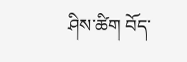ཤིས་ཚིག བོད་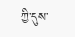ཀྱི་དུས་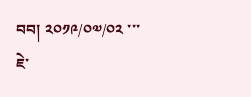བབ། ༢༠༡༩/༠༧/༠༢ ་་་ ཇེ་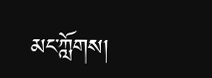མང་ཀློགས།